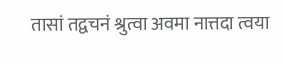तासां तद्वचनं श्रुत्वा अवमा नात्तदा त्वया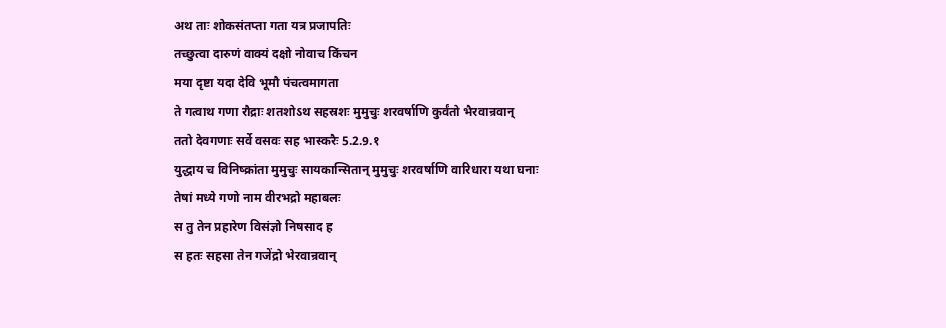अथ ताः शोकसंतप्ता गता यत्र प्रजापतिः
तच्छुत्वा दारुणं वाक्यं दक्षो नोवाच किंचन
मया दृष्टा यदा देवि भूमौ पंचत्वमागता
ते गत्वाथ गणा रौद्राः शतशोऽथ सहस्रशः मुमुचुः शरवर्षाणि कुर्वंतो भैरवान्रवान्
ततो देवगणाः सर्वे वसवः सह भास्करैः 5.2.9.१
युद्धाय च विनिष्क्रांता मुमुचुः सायकान्सितान् मुमुचुः शरवर्षाणि वारिधारा यथा घनाः
तेषां मध्ये गणो नाम वीरभद्रो महाबलः
स तु तेन प्रहारेण विसंज्ञो निषसाद ह
स हतः सहसा तेन गजेंद्रो भेरवान्रवान्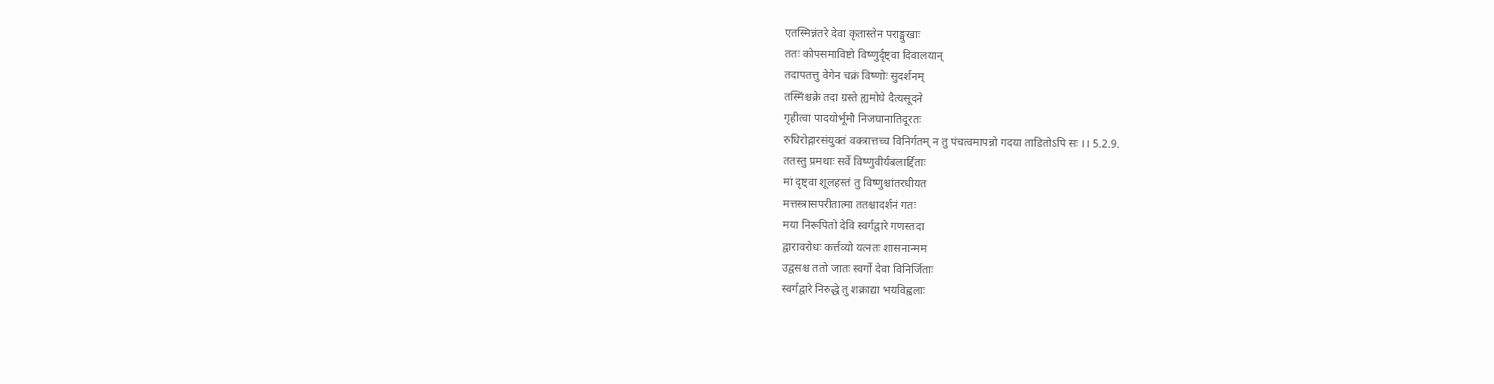एतस्मिन्नंतरे देवा कृतास्तेन पराङ्मुखाः
ततः कोपसमाविष्टो विष्णुर्दृष्ट्वा दिवालयान्
तदापतत्तु वेगेन चक्रं विष्णोः सुदर्शनम्
तस्मिंश्चक्रे तदा ग्रस्ते ह्यमोघे दैत्यसूदने
गृहीत्वा पादयोर्भूमौ निजघानातिदूरतः
रुधिरोद्गारसंयुक्तं वक्त्रात्तच्च विनिर्गतम् न तु पंचत्वमापन्नो गदया ताडितोऽपि सः ।। 5.2.9.
ततस्तु प्रमथाः सर्वे विष्णुवीर्यबलार्द्दिताः
मां दृष्ट्वा शूलहस्तं तु विष्णुश्चांतरधीयत
मत्तस्त्रासपरीतात्मा ततश्चादर्शनं गतः
मया निरूपितो देवि स्वर्गद्वारे गणस्तदा
द्वारावरोधः कर्त्तव्यो यत्नतः शासनान्मम
उद्वसश्च ततो जातः स्वर्गो देवा विनिर्जिताः
स्वर्गद्वारे निरुद्धे तु शक्राद्या भयविह्वलाः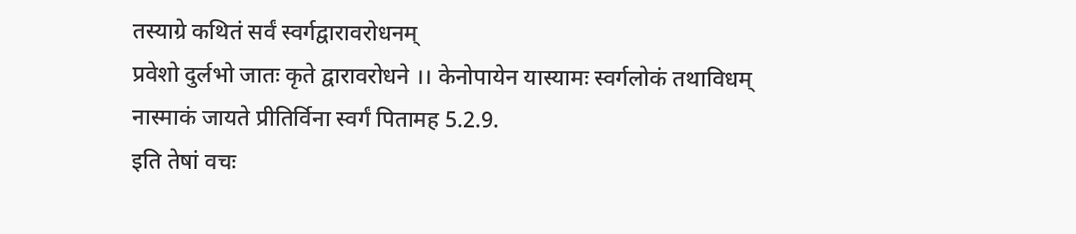तस्याग्रे कथितं सर्वं स्वर्गद्वारावरोधनम्
प्रवेशो दुर्लभो जातः कृते द्वारावरोधने ।। केनोपायेन यास्यामः स्वर्गलोकं तथाविधम्
नास्माकं जायते प्रीतिर्विना स्वर्गं पितामह 5.2.9.
इति तेषां वचः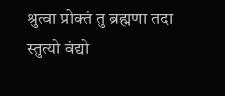श्रुत्वा प्रोक्तं तु ब्रह्मणा तदा
स्तुत्यो वंद्यो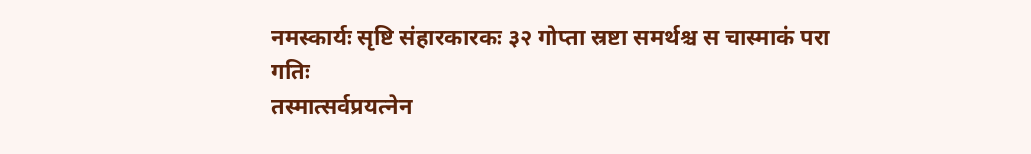नमस्कार्यः सृष्टि संहारकारकः ३२ गोप्ता स्रष्टा समर्थश्च स चास्माकं परा गतिः
तस्मात्सर्वप्रयत्नेन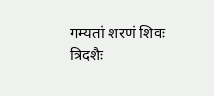गम्यतां शरणं शिवः
त्रिदशैः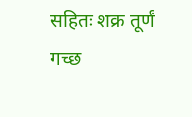सहितः शक्र तूर्णं गच्छ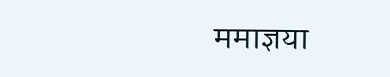ममाज्ञया